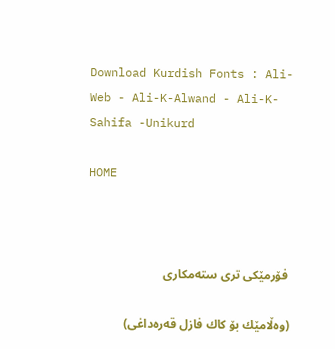Download Kurdish Fonts : Ali-Web - Ali-K-Alwand - Ali-K-Sahifa -Unikurd

HOME



 فۆرمێكی‌ تری‌ سته‌مكاری‌

(وه‌ڵامێك بۆ كاك فازل قه‌ره‌داغی‌)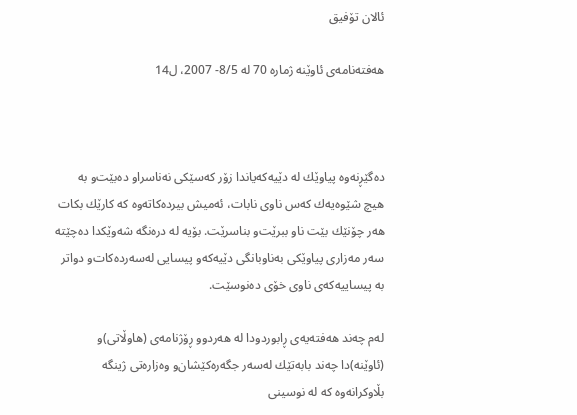ئالان تۆفیق

هه‌فته‌نامه‌ی ئاوێنه‌ ژماره‌ 70 له 8/5- 2007، ل14



ده‌گێڕنه‌وه‌ پیاوێك له‌ دێیه‌كه‌یاندا زۆر كه‌سێكی‌ نه‌ناسراو ده‌بێت‌و به‌ هیچ شێوه‌یه‌ك كه‌س ناوی‌ نابات، ئه‌میش بیرده‌كاته‌وه‌ كه‌ كارێك بكات هه‌ر چۆنێك بێت ناو ببرێت‌و بناسرێت. بۆیه‌ له‌ دره‌نگه‌ شه‌وێكدا ده‌چێته‌ سه‌ر مه‌زاری‌ پیاوێكی‌ به‌ناوبانگی‌ دێیه‌كه‌و پیسایی‌ له‌سه‌رده‌كات‌و دواتر به‌ پیساییه‌كه‌ی‌ ناوی‌ خۆی‌ ده‌نوسێت.

له‌م چه‌ند هه‌فته‌یه‌ی‌ ڕابوردودا له‌ هه‌ردوو ڕۆژنامه‌ی‌ (هاوڵاتی‌)و (ئاوێنه‌)دا چه‌ند بابه‌تێك له‌سه‌ر جگه‌ره‌كێشان‌و وه‌زاره‌تی‌ ژینگه‌ بڵاوكرانه‌وه‌ كه‌ له‌ نوسینی‌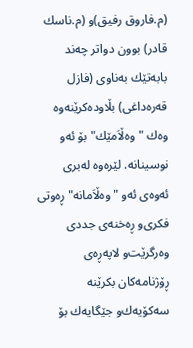(م.فاروق رفیق)و (م.ناسك قادر) بوون دواتر چه‌ند بابه‌تێك به‌ناوی‌ (فازل قه‌ره‌داغی‌) بڵاوده‌كرێنه‌وه‌ وه‌ك "وه‌ڵاَمێك" بۆ ئه‌و نوسینانه‌. لێره‌وه‌ له‌بری‌ ئه‌وه‌ی‌ ئه‌و "وه‌ڵاَمانه‌" ڕه‌وتی‌ فكری‌‌و ڕه‌خنه‌ی‌ جددی‌ وه‌رگرێت‌و لاپه‌ڕه‌ی‌ ڕۆژنامه‌كان بكرێنه‌ سه‌كۆیه‌ك‌و جێگایه‌ك بۆ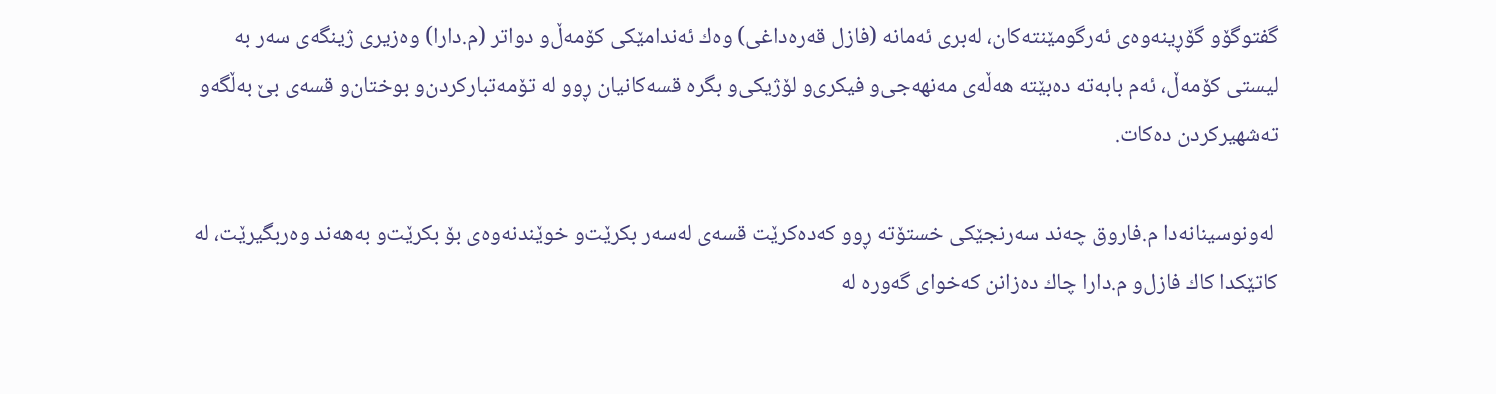گفتوگۆو گۆڕینه‌وه‌ی‌ ئه‌رگومێنته‌كان، له‌بری‌ ئه‌مانه‌ (فازل قه‌ره‌داغی‌) وه‌ك ئه‌ندامێكی‌ كۆمه‌ڵ‌و دواتر (م.دارا) وه‌زیری‌ ژینگه‌ی‌ سه‌ر به‌ لیستی‌ كۆمه‌ڵ، ئه‌م بابه‌ته‌ ده‌بێته‌ هه‌ڵه‌ی‌ مه‌نهه‌جی‌‌و فیكری‌‌و لۆژیكی‌‌و بگره‌ قسه‌كانیان ڕوو له‌ تۆمه‌تباركردن‌و بوختان‌و قسه‌ی‌ بێ‌ به‌ڵگه‌و ته‌شهیركردن ده‌كات.

 له‌ونوسینانه‌دا م.فاروق چه‌ند سه‌رنجێكی‌ خستۆته‌ ڕوو كه‌ده‌كرێت قسه‌ی‌ له‌سه‌ر بكرێت‌و خوێندنه‌وه‌ی‌ بۆ بكرێت‌و به‌هه‌ند وه‌ربگیرێت، له‌ كاتێكدا كاك فازل‌و م.دارا چاك ده‌زانن كه‌خوای‌ گه‌وره‌ له‌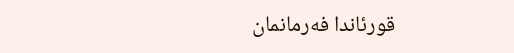قورئاندا فه‌رمانمان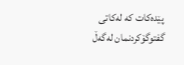پێده‌كات كه‌ له‌كاتی‌ گفتوگۆكردنمان له‌گه‌ڵ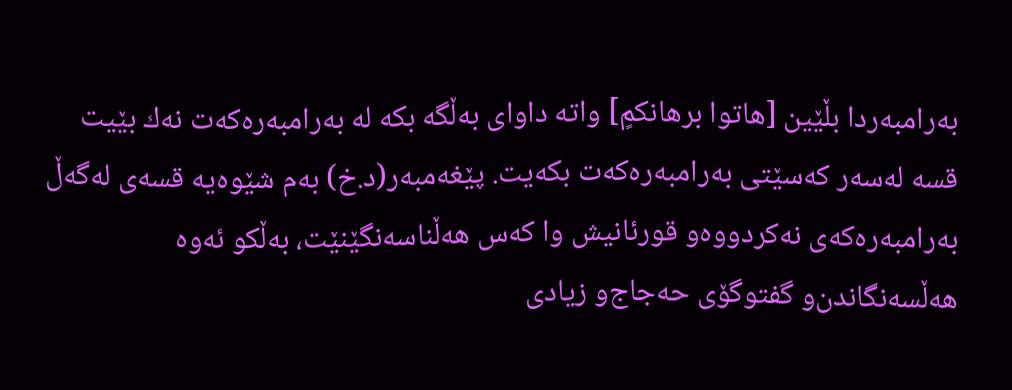به‌رامبه‌ردا بڵێین [هاتوا برهانكمٍ] واته‌ داوای‌ به‌ڵگه‌ بكه‌ له‌ به‌رامبه‌ره‌كه‌ت نه‌ك بێیت قسه‌ له‌سه‌ر كه‌سێتی‌ به‌رامبه‌ره‌كه‌ت بكه‌یت. پێغه‌مبه‌ر(د.خ) به‌م شێوه‌یه‌ قسه‌ی‌ له‌گه‌ڵ به‌رامبه‌ره‌كه‌ی‌ نه‌كردووه‌‌و قورئانیش وا كه‌س هه‌ڵناسه‌نگێنێت، به‌ڵكو ئه‌وه‌ هه‌ڵسه‌نگاندن‌و گفتوگۆی‌ حه‌جاج‌و زیادی‌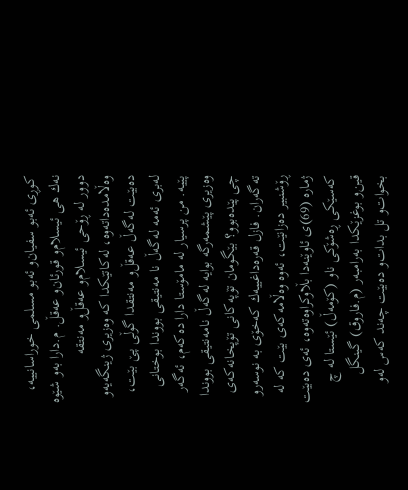كوڕی‌ ئه‌بو سفیان‌و ئه‌بو مسلمی‌ خوراسانییه‌، نه‌ك هی ئیسلام‌و قورئان‌و عه‌قڵ. م.دارا به‌و شێوه‌ دوور له‌ ڕۆحی‌ ئیسلام‌و عه‌قڵ‌و مه‌نتقه‌ وه‌ڵامده‌داته‌وه‌، له‌كاتێكدا كه‌ وه‌زیری‌ ژینگه‌یه‌و ده‌بێت له‌گه‌ڵ عه‌قڵ‌و مه‌نتقدا گوڵی‌ پێ بێت، له‌بری‌ ئه‌مه‌ له‌گه‌ڵ نا مه‌نتیقی‌ بووندا بوختانی‌ پێیه‌. من پرسیار له‌ مامۆستا دارا ده‌كه‌م، ئه‌گه‌ر وه‌زیری‌ پێشمه‌رگه‌ بوایه‌ له‌گه‌ڵ نامه‌نتیقی‌ بووندا چی‌ پێده‌بوو؟ بێگومان تۆپه‌كانی‌ تۆپخانه‌كه‌ی‌ ته‌گه‌ران. فازل قه‌ره‌داغییه‌ك كه‌خۆی‌ به‌ نوسه‌ر‌و ڕۆشنبیر ده‌زانێت، ئه‌وه‌ وه‌ڵامه‌كه‌ی‌ بێت كه‌ له‌ ژماره‌ (69)ی‌ ئاوێنه‌دا بڵاوكراوه‌ته‌وه‌، ئه‌ی‌ ده‌بێت كه‌سێكی‌ ڕه‌شۆكی‌ ناو (كۆمه‌ڵ) ئێستا له‌ چ قین‌و بوغزێكدا به‌رامبه‌ر (م.فاروق) گینگل بخوات‌و تل بدات‌و ده‌بێت چه‌ند كه‌س له‌و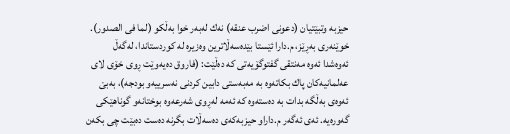حیزبه‌ وتبێتیان (دعونی‌ اضرب عنقه) نه‌ك له‌به‌ر خوا به‌ڵكو (لما فی الصدور). خوێنه‌ری‌ به‌ڕێز، م.دارا ئێستا بێده‌سه‌ڵاترین وه‌زیره‌ له‌ كوردستاندا، له‌گه‌ڵ ئه‌وه‌شدا ئه‌وه‌ مه‌نتقی‌ گفتوگۆیه‌تی‌ كه‌ ده‌ڵێت: (فاروق ده‌یه‌وێت ڕوی‌ خۆی‌ لای‌ عه‌لمانیه‌كان پاك بكاته‌وه‌ به‌ مه‌به‌ستی‌ دابین كردنی‌ نه‌سرییه‌و بودجه‌)، به‌بێ‌ ئه‌وه‌ی‌ به‌ڵگه‌ بدات به‌ ده‌سته‌وه‌ كه‌ ئه‌مه‌ له‌ڕوی‌ شه‌رعه‌وه‌ بوختانه‌و گوناهێكی‌ گه‌وره‌یه‌. ئه‌ی‌ ئه‌گه‌ر م.دارا‌و حیزبه‌كه‌ی‌ ده‌سه‌ڵات بگرنه‌ ده‌ست ده‌بێت چی‌ بكه‌ن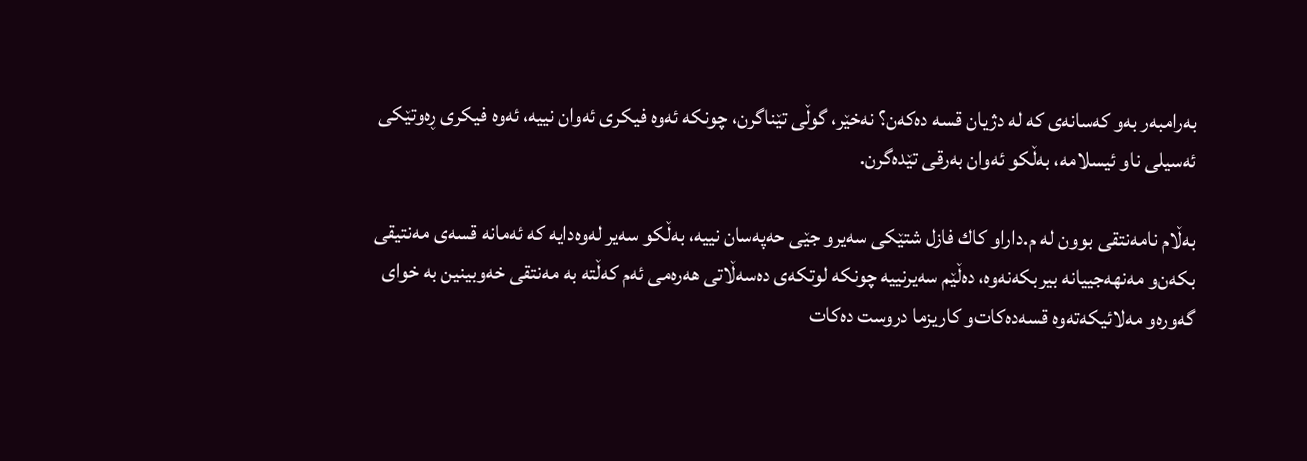به‌رامبه‌ر به‌و كه‌سانه‌ی‌ كه‌ له‌ دژیان قسه‌ ده‌كه‌ن؟ نه‌خێر، گوڵی تێناگرن، چونكه‌ ئه‌وه‌ فیكری‌ ئه‌وان نییه‌، ئه‌وه‌ فیكری‌ ڕه‌وتێكی‌ ئه‌سیلی‌ ناو ئیسلامه‌، به‌ڵكو ئه‌وان به‌رقی‌ تێده‌گرن.

به‌ڵام نامه‌نتقی‌ بوون له‌ م.داراو كاك فازل شتێكی‌ سه‌یرو جێی‌ حه‌په‌سان نییه‌، به‌ڵكو سه‌یر له‌وه‌دایه‌ كه‌ ئه‌مانه‌ قسه‌ی‌ مه‌نتیقی‌ بكه‌ن‌و مه‌نهه‌جییانه‌ بیربكه‌نه‌وه‌، ده‌ڵێم سه‌یرنییه‌ چونكه‌ لوتكه‌ی‌ ده‌سه‌ڵاتی‌ هه‌ره‌می‌ ئه‌م كه‌ڵته‌ به‌ مه‌نتقی‌ خه‌وبینین به‌ خوای‌ گه‌وره‌و مه‌لائیكه‌ته‌وه‌ قسه‌ده‌كات‌و كاریزما دروست ده‌كات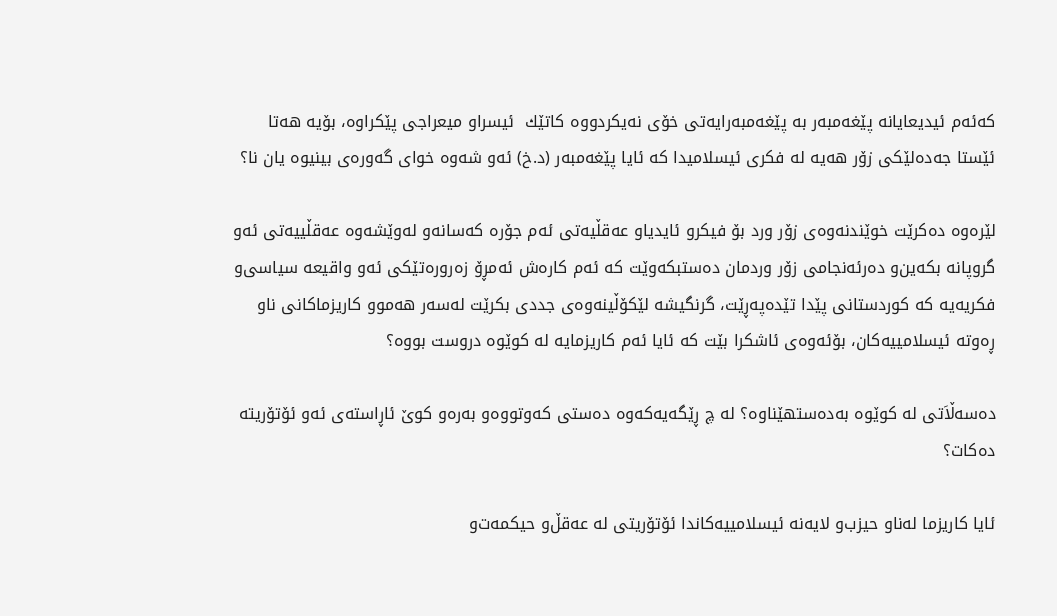كه‌ئه‌م ئیدیعایانه‌ پێغه‌مبه‌ر به‌ پێغه‌مبه‌رایه‌تی‌ خۆی‌ نه‌یكردووه‌ كاتێك  ئیسراو میعراجی‌ پێكراوه‌، بۆیه‌ هه‌تا ئێستا جه‌ده‌لێكی‌ زۆر هه‌یه‌ له‌ فكری‌ ئیسلامیدا كه‌ ئایا پێغه‌مبه‌ر (د.خ) ئه‌و شه‌وه‌ خوای‌ گه‌وره‌ی‌ بینیوه‌ یان نا؟

لێره‌وه‌ ده‌كرێت خوێندنه‌وه‌ی‌ زۆر ورد بۆ فیكرو ئایدیاو عه‌قڵیه‌تی‌ ئه‌م جۆره‌ كه‌سانه‌و له‌وێشه‌وه‌ عه‌قڵییه‌تی‌ ئه‌و گروپانه‌ بكه‌ین‌و ده‌رئه‌نجامی‌ زۆر وردمان ده‌ستبكه‌وێت كه‌ ئه‌م كاره‌ش ئه‌مڕۆ زه‌روره‌تێكی‌ ئه‌و واقیعه‌ سیاسی‌‌و فكریه‌یه‌ كه‌ كوردستانی‌ پێدا تێده‌په‌ڕێت، گرنگیشه‌ لێكۆڵینه‌وه‌ی‌ جددی‌ بكرێت له‌سه‌ر هه‌موو كاریزماكانی‌ ناو ڕه‌وته‌ ئیسلامییه‌كان، بۆئه‌وه‌ی‌ ئاشكرا بێت كه‌ ئایا ئه‌م كاریزمایه‌ له‌ كوێوه‌ دروست بووه‌؟

ده‌سه‌ڵاَتی‌ له‌ كوێوه‌ به‌ده‌ستهێناوه‌؟ له‌ چ ڕێگه‌یه‌كه‌وه‌ ده‌ستی‌ كه‌وتووه‌‌و به‌ره‌و كوێ‌ ئاڕاسته‌ی‌ ئه‌و ئۆتۆریته‌ ده‌كات؟

ئایا كاریزما له‌ناو حیزب‌و لایه‌نه‌ ئیسلامییه‌كاندا ئۆتۆریتی‌ له‌ عه‌قڵ‌و حیكمه‌ت‌و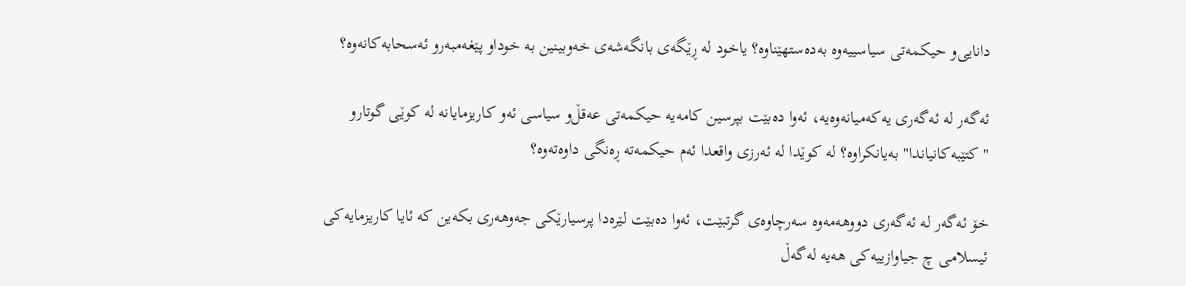دانایی‌‌و حیكمه‌تی‌ سیاسییه‌وه‌ به‌ده‌ستهێناوه‌؟ یاخود له‌ ڕێگه‌ی‌ بانگه‌شه‌ی‌ خه‌وبینین به‌ خوداو پێغه‌مبه‌رو ئه‌سحابه‌كانه‌وه‌؟

ئه‌گه‌ر له‌ ئه‌گه‌ری‌ یه‌كه‌میانه‌وه‌یه‌، ئه‌وا ده‌بێت بپرسین كامه‌یه‌ حیكمه‌تی‌ عه‌قڵ‌و سیاسی‌ ئه‌و كاریزمایانه‌ له‌ كوێی‌ گوتارو "كتێبه‌كانیاندا" به‌یانكراوه‌؟ له‌ كوێدا له‌ ئه‌رزی‌ واقعدا ئه‌م حیكمه‌ته‌ ڕه‌نگی‌ داوه‌ته‌وه‌؟

خۆ ئه‌گه‌ر له‌ ئه‌گه‌ری‌ دووهه‌مه‌وه‌ سه‌رچاوه‌ی‌ گرتبێت، ئه‌وا ده‌بێت لێره‌دا پرسیارێكی‌ جه‌وهه‌ری‌ بكه‌ین كه‌ ئایا كاریزمایه‌كی‌ ئیسلامی‌ چ جیاوازییه‌كی‌ هه‌یه‌ له‌گه‌ڵ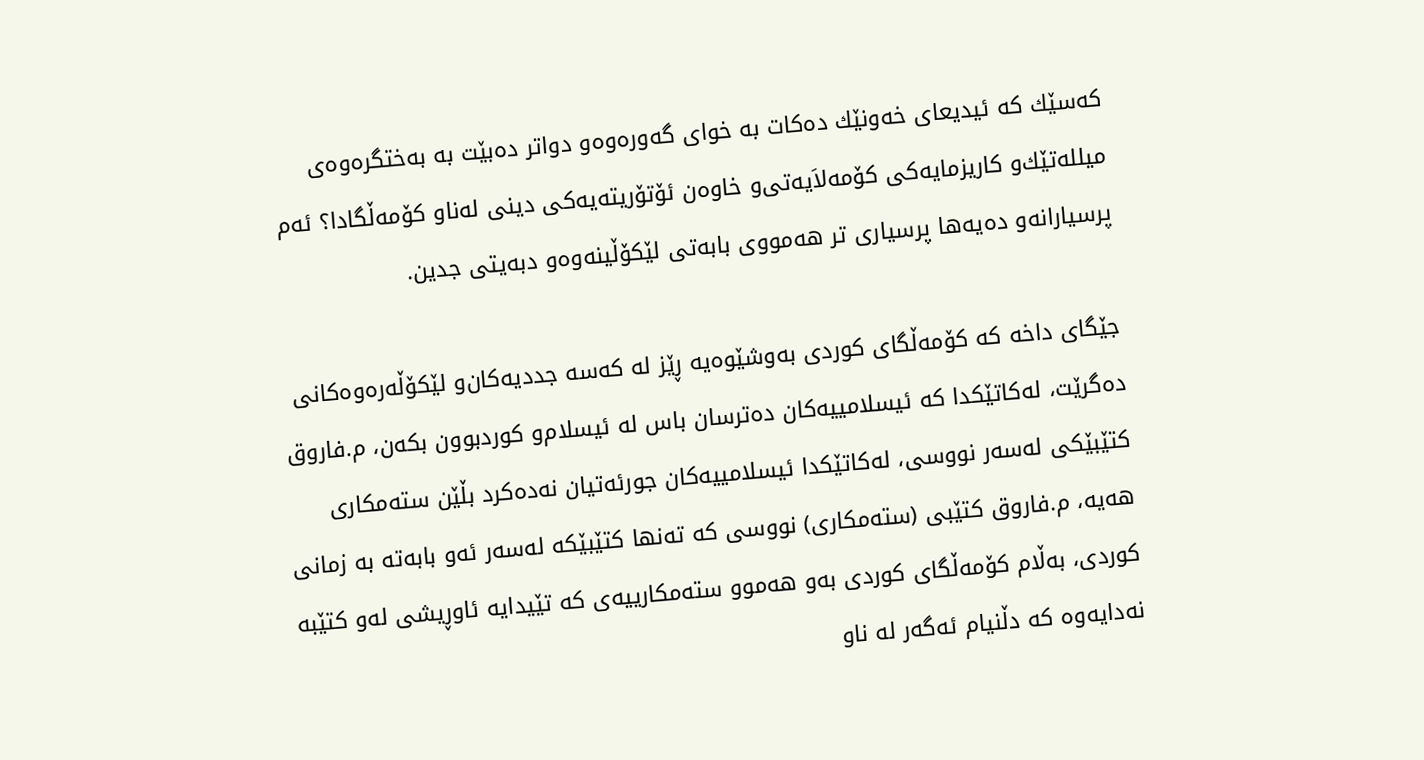كه‌سێك كه‌ ئیدیعای‌ خه‌ونێك ده‌كات به‌ خوای‌ گه‌وره‌وه‌و دواتر ده‌بێت به‌ به‌ختگره‌وه‌ی‌ میلله‌تێك‌و كاریزمایه‌كی‌ كۆمه‌لاَیه‌تی‌‌و خاوه‌ن ئۆتۆر‌یته‌یه‌كی‌ دینی‌ له‌ناو كۆمه‌ڵگادا؟ ئه‌م پرسیارانه‌و ده‌یه‌ها پرسیاری‌ تر هه‌مووی‌ بابه‌تی‌ لێكۆڵینه‌وه‌و دبه‌یتی‌ جدین.

جێگای‌ داخه‌ كه‌ كۆمه‌ڵگای‌ كوردی‌ به‌وشێوه‌یه‌ ڕێز له‌ كه‌سه‌ جددیه‌كان‌و لێكۆڵه‌ره‌وه‌كانی‌ ده‌گرێت، له‌كاتێكدا كه‌ ئیسلامییه‌كان ده‌ترسان باس له‌ ئیسلام‌و كوردبوون بكه‌ن، م.فاروق كتێبێكی‌ له‌سه‌ر نووسی‌، له‌كاتێكدا ئیسلامییه‌كان جورئه‌تیان نه‌ده‌كرد بڵێن سته‌مكاری‌ هه‌یه‌، م.فاروق كتێبی‌ (سته‌مكاری‌) نووسی‌ كه‌ ته‌نها كتێبێكه‌ له‌سه‌ر ئه‌و بابه‌ته‌ به‌ زمانی‌ كوردی‌، به‌ڵام كۆمه‌ڵگای‌ كوردی‌ به‌و هه‌موو سته‌مكارییه‌ی‌ كه‌ تێیدایه‌ ئاوڕیشی‌ له‌و كتێبه‌ نه‌دایه‌وه‌ كه‌ دڵنیام ئه‌گه‌ر له‌ ناو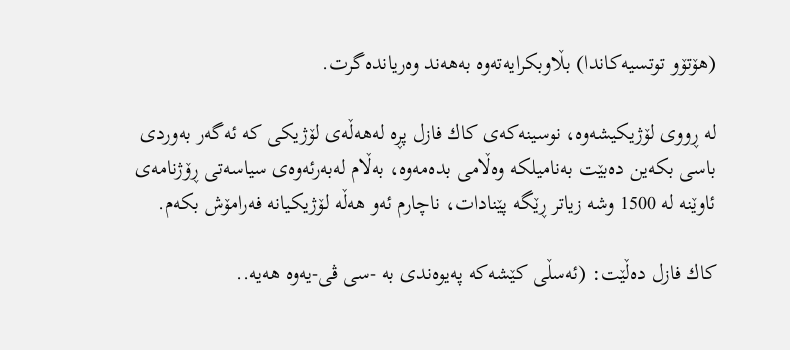(هۆتۆو توتسیه‌كاندا) بڵاوبكرایه‌ته‌وه‌ به‌هه‌ند وه‌ریانده‌گرت.

له‌ ڕووی‌ لۆژیكیشه‌وه‌، نوسینه‌كه‌ی‌ كاك فازل پڕه‌ له‌هه‌ڵه‌ی‌ لۆژیكی‌ كه‌ ئه‌گه‌ر به‌وردی‌ باسی‌ بكه‌ین ده‌بێت به‌نامیلكه‌ وه‌ڵامی‌ بده‌مه‌وه‌، به‌ڵام له‌به‌رئه‌وه‌ی‌ سیاسه‌تی‌ ڕۆژنامه‌ی‌ ئاوێنه‌ له‌ 1500 وشه‌ زیاتر ڕێگه‌ پێنادات، ناچارم ئه‌و هه‌ڵه‌ لۆژیكیانه‌ فه‌رامۆش بكه‌م.

كاك فازل ده‌ڵێت: (ئه‌سڵی‌ كێشه‌كه‌ په‌یوه‌ندی‌ به‌ -سی‌ ڤی‌-یه‌وه‌ هه‌یه‌..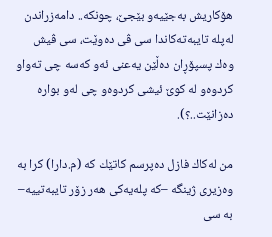هۆكاریش به‌جێیه‌و بێجێ‌، چونكه‌.. دامه‌زراندن له‌پله‌ تایبه‌ته‌كاندا سی‌ ڤی‌ ده‌وێت، سی‌ ڤیش وه‌ك پسپۆڕان ده‌ڵێن یه‌عنی‌ ئه‌و كه‌سه‌ چی‌ ته‌واو كردوه‌و له‌ كوێ‌ ئیشی‌ كردوه‌و چی‌ له‌و بواره‌ ده‌زانێت..؟).

من له‌كاك فازل ده‌پرسم كاتێك كه‌ (م.دارا) كرا به‌ وه‌زیری‌ ژینگه‌ –كه‌ پله‌یه‌كی‌ هه‌ر زۆر تایبه‌تییه‌– به‌ سی‌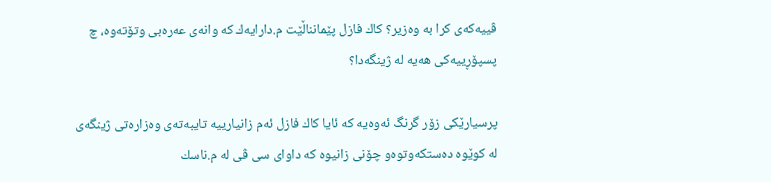ڤییه‌كه‌ی‌ كرا به‌ وه‌زیر؟ كاك فازل پێمانناڵێت م.دارایه‌ك كه‌ وانه‌ی‌ عه‌ره‌بی‌ وتۆته‌وه‌، چ پسپۆڕییه‌كی‌ هه‌یه‌ له‌ ژینگه‌دا؟

پرسیارێكی‌ زۆر گرنگ ئه‌وه‌یه‌ كه‌ ئایا كاك فازل ئه‌م زانیارییه‌ تایبه‌ته‌ی‌ وه‌زاره‌تی‌ ژینگه‌ی‌ له‌ كوێوه‌ ده‌ستكه‌وتوه‌‌و چۆنی‌ زانیوه‌ كه‌ داوای‌ سی‌ ڤی‌ له‌ م.ناسك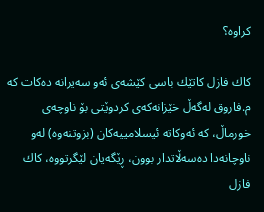كراوه‌؟

كاك فازل كاتێك باسی‌ كێشه‌ی‌ ئه‌و سه‌یرانه‌ ده‌كات كه‌ م.فاروق له‌گه‌ڵ خێزانه‌كه‌ی‌ كردوێتی‌ بۆ ناوچه‌ی‌ خورماڵ، كه‌ ئه‌وكاته‌ ئیسلامییه‌كان (بزوتنه‌وه‌) له‌و ناوچانه‌دا ده‌سه‌ڵاتدار بوون، ڕێگه‌یان لێگرتووه‌، كاك فازل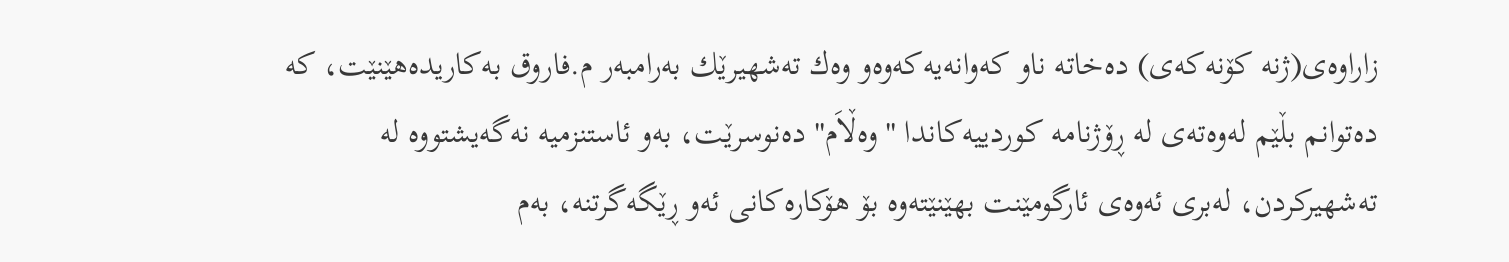زاراوه‌ی‌(ژنه‌ كۆنه‌كه‌ی‌) ده‌خاته‌ ناو كه‌وانه‌یه‌كه‌وه‌‌و وه‌ك ته‌شهیرێك به‌رامبه‌ر م.فاروق به‌كاریده‌هێنێت، كه‌ ده‌توانم بڵێم له‌وه‌ته‌ی‌ له‌ ڕۆژنامه‌ كوردییه‌كاندا "وه‌ڵاَم" ده‌نوسرێت، به‌و ئاستنزمیه‌ نه‌گه‌یشتووه‌ له‌ ته‌شهیركردن، له‌بری‌ ئه‌وه‌ی‌ ئارگومێنت بهێنێته‌وه‌ بۆ هۆكاره‌كانی‌ ئه‌و ڕێگه‌گرتنه‌، به‌م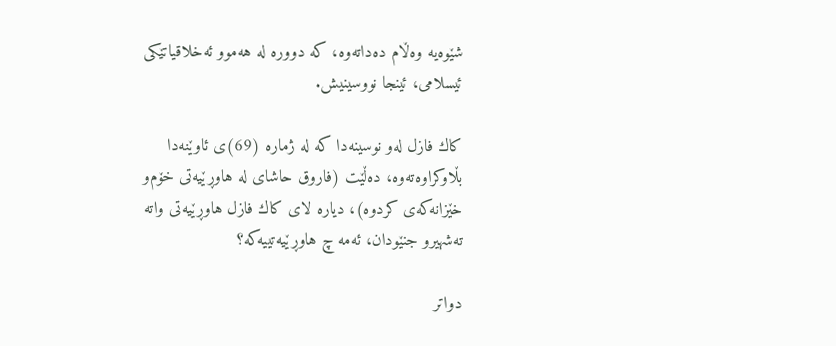شێوه‌یه‌ وه‌ڵام ده‌داته‌وه‌، كه‌ دووره‌ له‌ هه‌موو ئه‌خلاقیاتێكی‌ ئیسلامی‌، ئینجا نووسینیش.

كاك فازل له‌و نوسینه‌دا كه‌ له‌ ژماره‌ (69)ی‌ ئاوێنه‌دا بڵاوكراوه‌ته‌وه‌، ده‌ڵێت (فاروق حاشای‌ له‌ هاوڕێیه‌تی‌ خۆم‌و خێزانه‌كه‌ی‌ كردوه‌)، دیاره‌ لای‌ كاك فازل هاوڕێیه‌تی‌ واته‌ ته‌شهیرو جنێودان، ئه‌مه‌ چ هاوڕێیه‌تییه‌كه‌؟

دواتر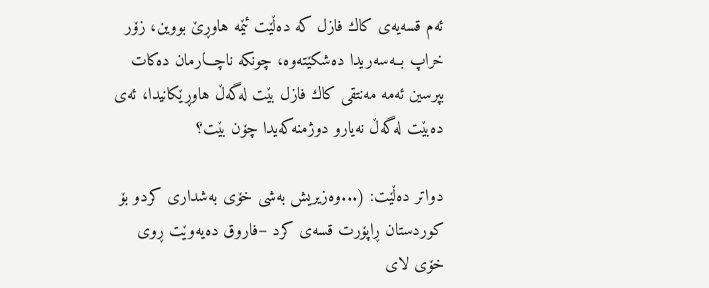ئه‌م قسه‌یه‌ی‌ كاك فازل كه‌ ده‌ڵێت ئێمه‌ هاوڕێ بووین، زۆر خراپ بــه‌سه‌ریدا ده‌شكێته‌وه‌، چونكه‌ ناچـــارمان ده‌كات بپرسین ئه‌مه‌ مه‌نتقی‌ كاك فازل بێت له‌گه‌ڵ هاوڕێكانیدا، ئه‌ی‌ ده‌بێت له‌گه‌ڵ نه‌یارو دوژمنه‌كه‌یدا چۆن بێت؟

دواتر ده‌ڵێت: (...وه‌زیریش به‌شی‌ خۆی‌ به‌شداری‌ كردو بۆ كوردستان ڕاپۆرت قسه‌ی‌ كرد –فاروق ده‌یه‌وێت ڕوی‌ خۆی‌ لای‌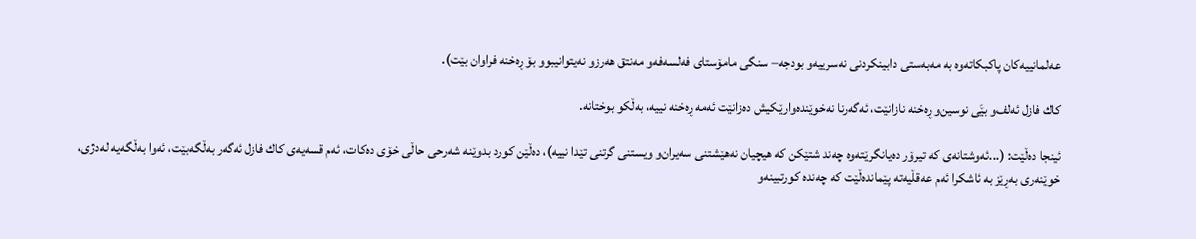عه‌لمانییه‌كان پاكبكاته‌وه‌ به‌ مه‌به‌ستی‌ دابینكردنی‌ نه‌سرییه‌و بودجه‌– سنگی‌ مامۆستای‌ فه‌لسه‌فه‌و مه‌نتق هه‌رزو نه‌یتوانیبوو بۆ ڕه‌خنه‌ فراوان بێت).

كاك فازل ئه‌لف‌و بێَی‌ نوسین‌و ڕه‌خنه‌ نازانێت، ئه‌گه‌رنا نه‌خوێنده‌وارێكیش ده‌زانێت ئه‌مه‌ ڕه‌خنه‌ نییه‌، به‌ڵكو بوختانه‌.

ئینجا ده‌ڵێت: (...ئه‌وشتانه‌ی‌ كه‌ تیرۆر ده‌یانگرێته‌وه‌ چه‌ند شتێكن كه‌ هیچیان نه‌هێشتنی‌ سه‌یران‌و ویستنی‌ گرتنی‌ تێدا نییه‌)، ده‌ڵێن كورد بدوێنه‌ شه‌رحی‌ حاڵی‌ خۆی‌ ده‌كات، ئه‌م قسه‌یه‌ی‌ كاك فازل ئه‌گه‌ر به‌ڵگه‌بێت، ئه‌وا به‌ڵگه‌یه‌ له‌دژی‌، خوێنه‌ری‌ به‌ڕێز به‌ ئاشكرا ئه‌م عه‌قڵیه‌ته‌ پێمانده‌ڵێت كه‌ چه‌نده‌ كورتبینه‌‌و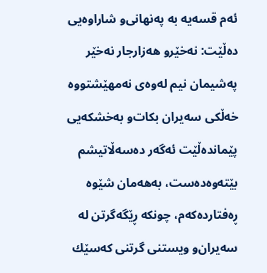ئه‌م قسه‌یه‌ به‌ په‌نهانی‌‌و شاراوه‌یی‌ ده‌ڵێت: نه‌خێرو هه‌زارجار نه‌خێر په‌شیمان نیم له‌وه‌ی‌ نه‌مهێشتووه‌ خه‌ڵكی‌ سه‌یران بكات‌و به‌خشكه‌یی‌ پێمانده‌ڵێت ئه‌گه‌ر ده‌سه‌ڵاتیشم بێته‌وه‌ده‌ست، به‌هه‌مان شێوه‌ ڕه‌فتارده‌كه‌م، چونكه‌ ڕێگه‌گرتن له‌ سه‌یران‌و ویستنی‌ گرتنی‌ كه‌سێك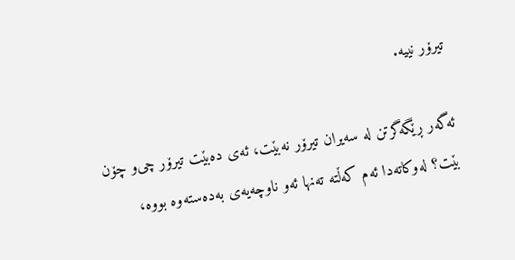تیرۆر نییه‌.

ئه‌گه‌ر ڕێگه‌گرتن له‌ سه‌یران تیرۆر نه‌بێت، ئه‌ی‌ ده‌بێت تیرۆر چی‌‌و چۆن بێت؟ له‌وكاته‌دا ئه‌م كه‌ڵته‌ ته‌نها ئه‌و ناوچه‌یه‌ی‌ به‌ده‌سته‌وه‌ بووه‌،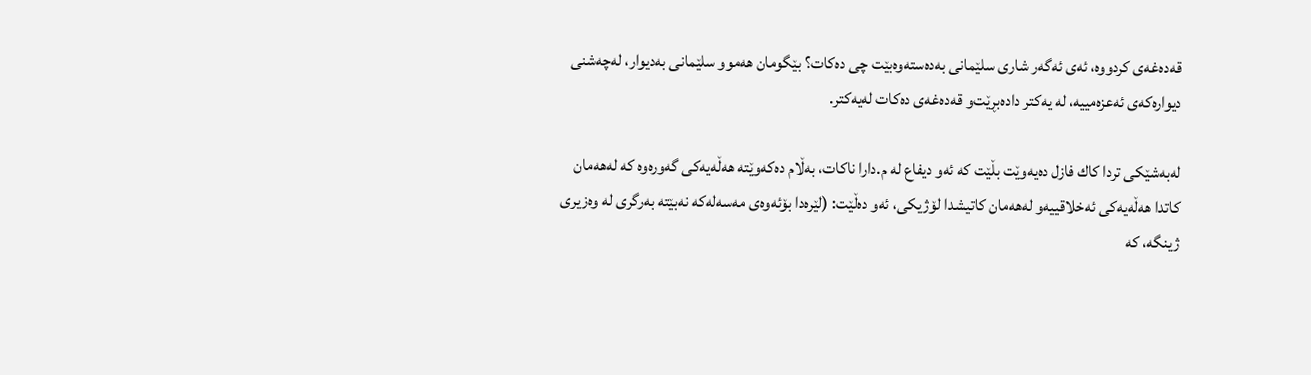قه‌ده‌غه‌ی‌ كردووه‌، ئه‌ی‌ ئه‌گه‌ر شاری‌ سلێمانی‌ به‌ده‌سته‌وه‌بێت چی‌ ده‌كات؟ بێگومان هه‌موو سلێمانی‌ به‌دیوار، له‌چه‌شنی‌ دیواره‌كه‌ی‌ ئه‌عزه‌مییه‌، له‌ یه‌كتر داده‌بڕێت‌و قه‌ده‌غه‌ی‌ ده‌كات له‌یه‌كتر.

له‌به‌شێكی‌ تردا كاك فازل ده‌یه‌وێت بڵێت كه‌ ئه‌و دیفاع له‌ م.دارا ناكات، به‌ڵام ده‌كه‌وێته‌ هه‌ڵه‌یه‌كی‌ گه‌وره‌وه‌ كه‌ له‌هه‌مان كاتدا هه‌ڵه‌یه‌كی‌ ئه‌خلاقییه‌و له‌هه‌مان كاتیشدا لۆژیكی‌، ئه‌و ده‌ڵێت: (لێره‌دا بۆئه‌وه‌ی‌ مه‌سه‌له‌كه‌ نه‌بێته‌ به‌رگری‌ له‌ وه‌زیری‌ ژینگه‌، كه‌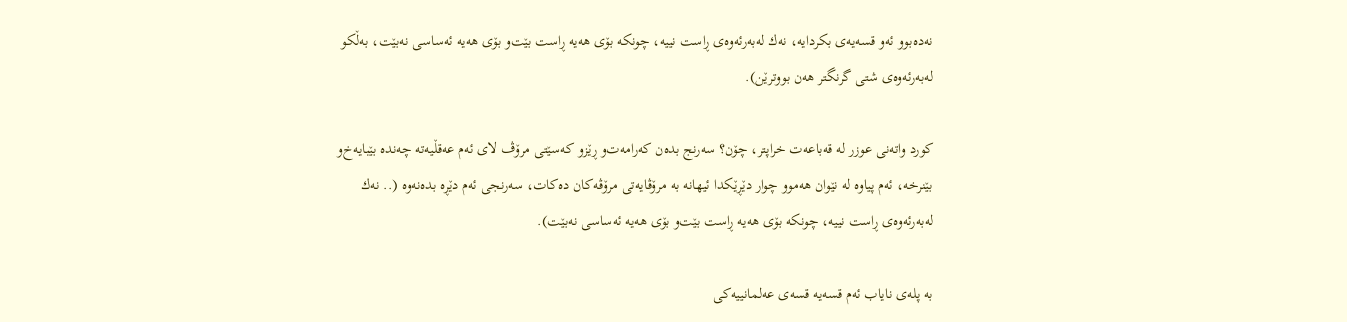نه‌ده‌بوو ئه‌و قسه‌یه‌ی‌ بكردایه‌، نه‌ك له‌به‌رئه‌وه‌ی‌ ڕاست نییه‌، چونكه‌ بۆی‌ هه‌یه‌ ڕاست بێت‌و بۆی‌ هه‌یه‌ ئه‌ساسی‌ نه‌بێت، به‌ڵكو له‌به‌رئه‌وه‌ی‌ شتی‌ گرنگتر هه‌ن بووترێن).

كورد واته‌نی‌ عوزر له‌ قه‌باعه‌ت خراپتر، چۆن؟ سه‌رنج بده‌ن كه‌رامه‌ت‌و ڕێزو كه‌سێتی‌ مرۆڤ لای‌ ئه‌م عه‌قڵیه‌ته‌ چه‌نده‌ بێبایه‌خ‌و بێنرخه‌، ئه‌م پیاوه‌ له‌ نێوان هه‌موو چوار دێڕێكدا ئیهانه‌ به‌ مرۆڤایه‌تی‌ مرۆڤه‌كان ده‌كات، سه‌رنجی‌ ئه‌م دێڕه‌ بده‌نه‌وه‌ (.. نه‌ك له‌به‌رئه‌وه‌ی‌ ڕاست نییه‌، چونكه‌ بۆی‌ هه‌یه‌ ڕاست بێت‌و بۆی‌ هه‌یه‌ ئه‌ساسی‌ نه‌بێت).

به‌ پله‌ی‌ نایاب ئه‌م قسه‌یه‌ قسه‌ی‌ عه‌لمانییه‌كی‌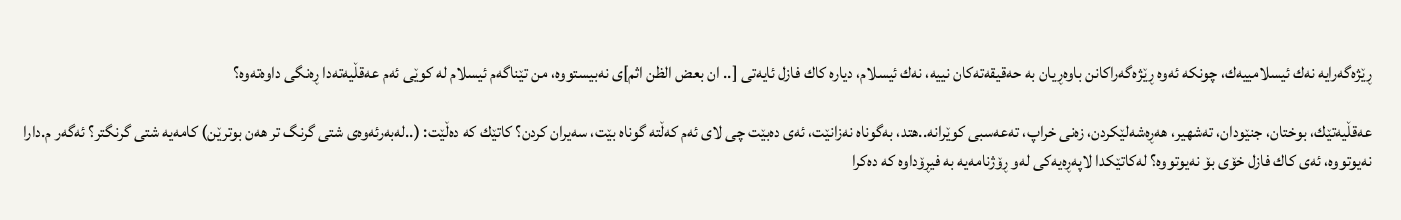ڕێژه‌گه‌رایه‌ نه‌ك ئیسلامییه‌ك، چونكه‌ ئه‌وه‌ ڕێژه‌گه‌راكانن باوه‌ڕیان به‌ حه‌قیقه‌ته‌كان نییه‌، نه‌ك ئیسلام، دیاره‌ كاك فازل ئایه‌تی‌ [.. ان بعض الظن اثم]ی‌ نه‌بیستووه‌، من تێناگه‌م ئیسلام له‌ كوێی‌ ئه‌م عه‌قڵیه‌ته‌دا ڕه‌نگی‌ داوه‌ته‌وه‌؟

عه‌قڵیه‌تێك، بوختان، جنێودان، ته‌شهیر، هه‌ڕه‌شه‌لێكردن، زه‌نی‌ خراپ، ته‌عه‌سبی‌ كوێرانه‌..هتد، به‌گوناه نه‌زانێت، ئه‌ی‌ ده‌بێت چی‌ لای‌ ئه‌م كه‌ڵته‌ گوناه بێت، سه‌یران كردن؟ كاتێك كه‌ ده‌ڵێت: (..له‌به‌رئه‌وه‌ی‌ شتی‌ گرنگ تر هه‌ن بوترێن) كامه‌یه‌ شتی‌ گرنگتر؟ ئه‌گه‌ر م.دارا نه‌یوتووه‌، ئه‌ی‌ كاك فازل خۆی‌ بۆ نه‌یوتووه‌؟ له‌كاتێكدا لاپه‌ڕه‌یه‌كی‌ له‌و ڕۆژنامه‌یه‌ به‌ فیڕۆداوه‌ كه‌ ده‌كرا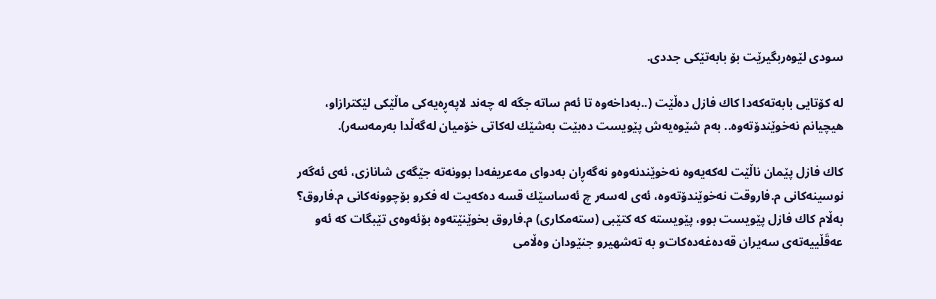سودی‌ لێوه‌ربگیرێت بۆ بابه‌تێكی‌ جددی‌.

له‌ كۆتایی‌ بابه‌ته‌كه‌دا كاك فازل ده‌ڵێت (..به‌داخه‌وه‌ تا ئه‌م ساته‌ جگه‌ له‌ چه‌ند لاپه‌ڕه‌یه‌كی‌ ماڵێكی‌ لێكترازاو، هیچیانم نه‌خوێندۆته‌وه‌.. به‌م شێوه‌یه‌ش پێویست ده‌بێت به‌شێك له‌كاتی‌ خۆمیان له‌گه‌ڵدا به‌رمه‌سه‌ر).

كاك فازل پێمان ناڵێت له‌كه‌یه‌وه‌ نه‌خوێندنه‌وه‌و نه‌گه‌ڕان به‌دوای‌ مه‌عریفه‌دا بوونه‌ته‌ جێگه‌ی‌ شانازی‌، ئه‌ی‌ ئه‌گه‌ر نوسینه‌كانی‌ م.فاروقت نه‌خوێندۆته‌وه‌، ئه‌ی‌ له‌سه‌ر چ ئه‌ساسێك قسه‌ ده‌كه‌یت له‌ فكرو بۆچوونه‌كانی‌ م.فاروق؟ به‌ڵام كاك فازل پێویست بوو، پێویسته‌ كه‌ كتێبی (سته‌مكاری‌) م.فاروق بخوێنێته‌وه‌ بۆئه‌وه‌ی‌ تێبگات كه‌ ئه‌و عه‌قَڵییه‌ته‌ی‌ سه‌یران قه‌ده‌غه‌ده‌كات‌و به‌ ته‌شهیرو جنێودان وه‌ڵامی‌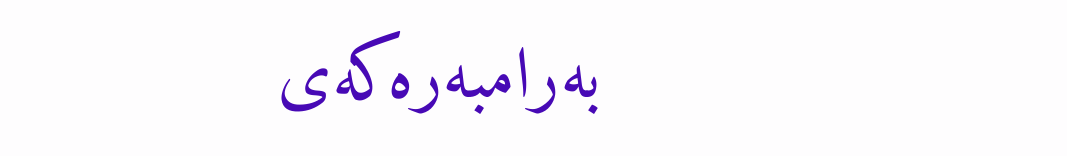به‌رامبه‌ره‌كه‌ی‌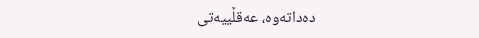ده‌داته‌وه‌، عه‌قڵییه‌تی‌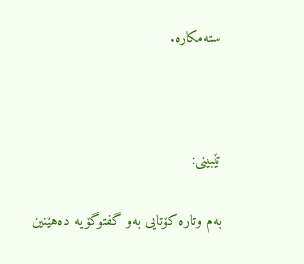سته‌مكاره‌.



تێبینی‌:

به‌م وتاره‌ كۆتایی‌ به‌و گفتوگۆیه‌ ده‌هێنین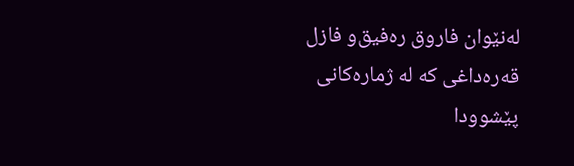له‌نێوان فاروق ره‌فیق‌و فازل قه‌ره‌داغی كه‌ له‌ ژماره‌كانی‌ پێشوودا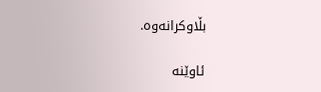بڵاوكرانه‌وه‌.

ئاوێنه